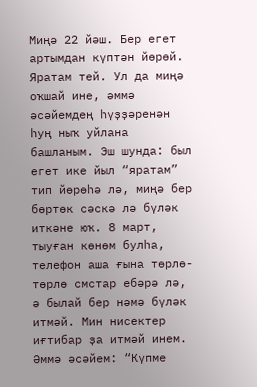Миңә 22 йәш. Бер егет артымдан күптән йөрөй. Яратам тей. Ул да миңә оҡшай ине, әммә әсәйемдең һүҙҙәренән һуң ныҡ уйлана башланым. Эш шунда: был егет ике йыл “яратам” тип йөрөһә лә, миңә бер бөртөк сәскә лә бүләк иткәне юҡ. 8 март, тыуған көнөм булһа, телефон аша ғына төрлө-төрлө смстар ебәрә лә, ә былай бер нәмә бүләк итмәй. Мин нисектер иғтибар ҙа итмәй инем. Әммә әсәйем: “Күпме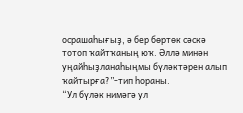осрашаһығыҙ, ә бер бөртөк сәскә тотоп ҡайтҡаның юҡ. Әллә минән уңайһыҙланаһыңмы бүләктәрен алып ҡайтырға?”-тип һораны.
“Ул бүләк нимәгә ул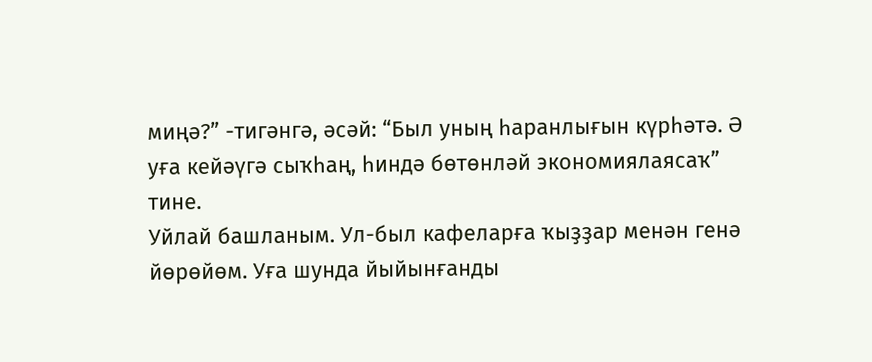миңә?” -тигәнгә, әсәй: “Был уның һаранлығын күрһәтә. Ә уға кейәүгә сыҡһаң, һиндә бөтөнләй экономиялаясаҡ” тине.
Уйлай башланым. Ул-был кафеларға ҡыҙҙар менән генә йөрөйөм. Уға шунда йыйынғанды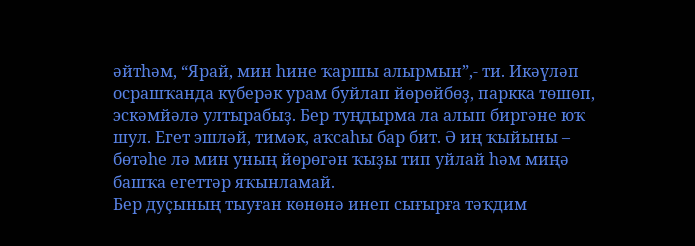әйтһәм, “Ярай, мин һине ҡаршы алырмын”,- ти. Икәүләп осрашҡанда күберәк урам буйлап йөрөйбөҙ, паркка төшөп, эскәмйәлә ултырабыҙ. Бер туңдырма ла алып биргәне юҡ шул. Егет эшләй, тимәк, аҡсаһы бар бит. Ә иң ҡыйыны – бөтәһе лә мин уның йөрөгән ҡыҙы тип уйлай һәм миңә башҡа егеттәр яҡынламай.
Бер дуҫының тыуған көнөнә инеп сығырға тәҡдим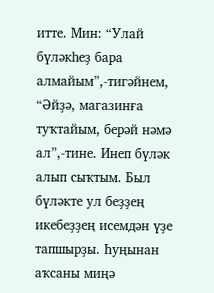итте. Мин: “Улай бүләкһеҙ бара алмайым”,-тигәйнем, “Әйҙә, магазинға туҡтайым, берәй нәмә ал”,-тине. Инеп бүләк алып сыҡтым. Был бүләкте ул беҙҙең икебеҙҙең исемдән үҙе тапшырҙы. Һуңынан аҡсаны миңә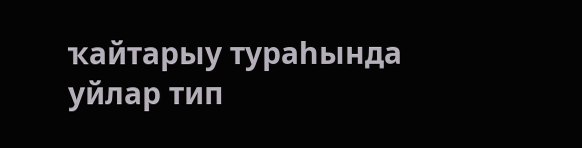ҡайтарыу тураһында уйлар тип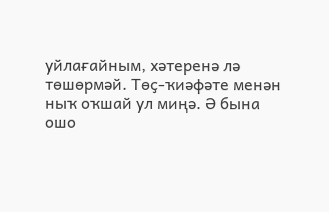уйлағайным, хәтеренә лә төшөрмәй. Төҫ-ҡиәфәте менән ныҡ оҡшай ул миңә. Ә бына ошо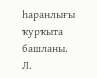һаранлығы ҡурҡыта башланы.
Л.